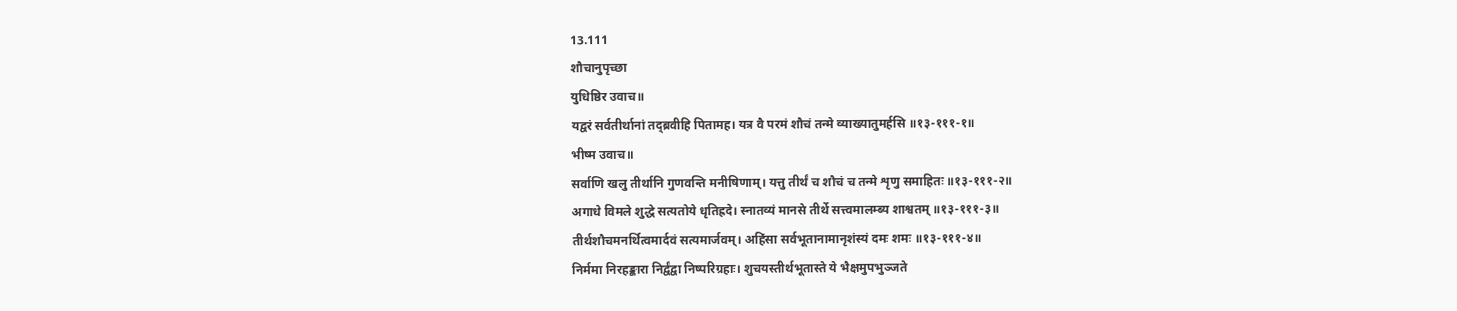13.111
शौचानुपृच्छा
युधिष्ठिर उवाच॥
यद्वरं सर्वतीर्थानां तद्ब्रवीहि पितामह। यत्र वै परमं शौचं तन्मे व्याख्यातुमर्हसि ॥१३-१११-१॥
भीष्म उवाच॥
सर्वाणि खलु तीर्थानि गुणवन्ति मनीषिणाम्। यत्तु तीर्थं च शौचं च तन्मे शृणु समाहितः ॥१३-१११-२॥
अगाधे विमले शुद्धे सत्यतोये धृतिह्रदे। स्नातव्यं मानसे तीर्थे सत्त्वमालम्ब्य शाश्वतम् ॥१३-१११-३॥
तीर्थशौचमनर्थित्वमार्दवं सत्यमार्जवम्। अहिंसा सर्वभूतानामानृशंस्यं दमः शमः ॥१३-१११-४॥
निर्ममा निरहङ्कारा निर्द्वंद्वा निष्परिग्रहाः। शुचयस्तीर्थभूतास्ते ये भैक्षमुपभुञ्जते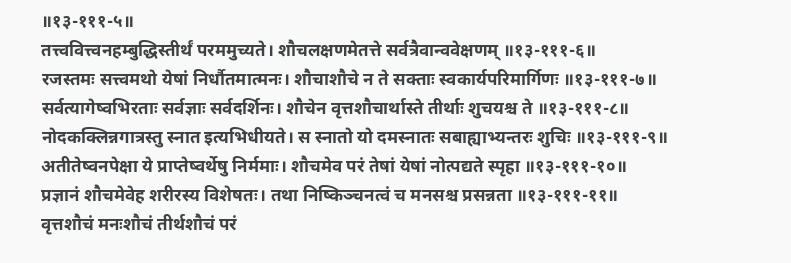॥१३-१११-५॥
तत्त्ववित्त्वनहम्बुद्धिस्तीर्थं परममुच्यते। शौचलक्षणमेतत्ते सर्वत्रैवान्ववेक्षणम् ॥१३-१११-६॥
रजस्तमः सत्त्वमथो येषां निर्धौतमात्मनः। शौचाशौचे न ते सक्ताः स्वकार्यपरिमार्गिणः ॥१३-१११-७॥
सर्वत्यागेष्वभिरताः सर्वज्ञाः सर्वदर्शिनः। शौचेन वृत्तशौचार्थास्ते तीर्थाः शुचयश्च ते ॥१३-१११-८॥
नोदकक्लिन्नगात्रस्तु स्नात इत्यभिधीयते। स स्नातो यो दमस्नातः सबाह्याभ्यन्तरः शुचिः ॥१३-१११-९॥
अतीतेष्वनपेक्षा ये प्राप्तेष्वर्थेषु निर्ममाः। शौचमेव परं तेषां येषां नोत्पद्यते स्पृहा ॥१३-१११-१०॥
प्रज्ञानं शौचमेवेह शरीरस्य विशेषतः। तथा निष्किञ्चनत्वं च मनसश्च प्रसन्नता ॥१३-१११-११॥
वृत्तशौचं मनःशौचं तीर्थशौचं परं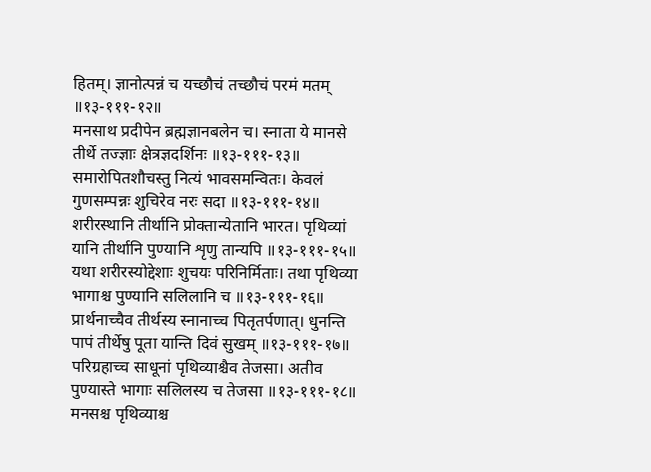हितम्। ज्ञानोत्पन्नं च यच्छौचं तच्छौचं परमं मतम् ॥१३-१११-१२॥
मनसाथ प्रदीपेन ब्रह्मज्ञानबलेन च। स्नाता ये मानसे तीर्थे तज्ज्ञाः क्षेत्रज्ञदर्शिनः ॥१३-१११-१३॥
समारोपितशौचस्तु नित्यं भावसमन्वितः। केवलं गुणसम्पन्नः शुचिरेव नरः सदा ॥१३-१११-१४॥
शरीरस्थानि तीर्थानि प्रोक्तान्येतानि भारत। पृथिव्यां यानि तीर्थानि पुण्यानि शृणु तान्यपि ॥१३-१११-१५॥
यथा शरीरस्योद्देशाः शुचयः परिनिर्मिताः। तथा पृथिव्या भागाश्च पुण्यानि सलिलानि च ॥१३-१११-१६॥
प्रार्थनाच्चैव तीर्थस्य स्नानाच्च पितृतर्पणात्। धुनन्ति पापं तीर्थेषु पूता यान्ति दिवं सुखम् ॥१३-१११-१७॥
परिग्रहाच्च साधूनां पृथिव्याश्चैव तेजसा। अतीव पुण्यास्ते भागाः सलिलस्य च तेजसा ॥१३-१११-१८॥
मनसश्च पृथिव्याश्च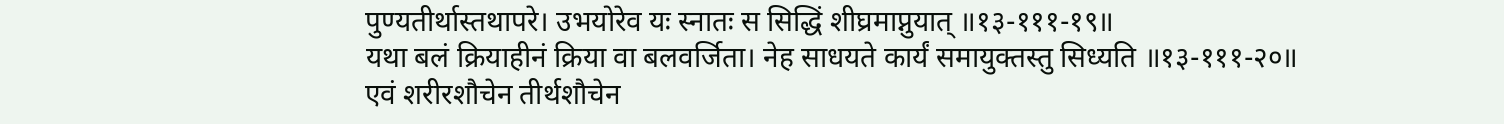पुण्यतीर्थास्तथापरे। उभयोरेव यः स्नातः स सिद्धिं शीघ्रमाप्नुयात् ॥१३-१११-१९॥
यथा बलं क्रियाहीनं क्रिया वा बलवर्जिता। नेह साधयते कार्यं समायुक्तस्तु सिध्यति ॥१३-१११-२०॥
एवं शरीरशौचेन तीर्थशौचेन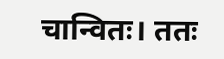चान्वितः। ततः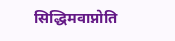सिद्धिमवाप्नोति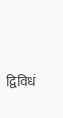द्विविधं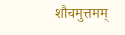शौचमुत्तमम्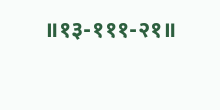॥१३-१११-२१॥